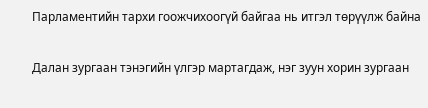Парламентийн тархи гоожчихоогүй байгаа нь итгэл төрүүлж байна

Далан зургаан тэнэгийн үлгэр мартагдаж, нэг зуун хорин зургаан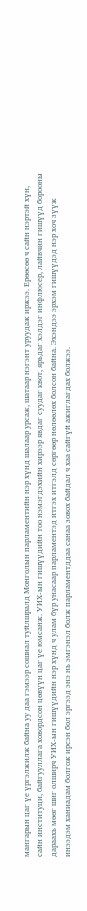мангарын цаг үе үргэлжилж байна уу даа гэмээр сошиал туйлшралд Монголын парламентийн нэр хүнд шалаар урсаж, шатаар нэгэнт уруудаж иржээ. Ерөөсөө ч сайн нэртэй хүн, сайн институци, байгууллага ховордсон цөвүүн цаг үе юмсанж. УИХ-ын гишүүдийн тоо нэмэгдэхийн хирээр явдаг суудаг квот, ярьдаг хэлдэг инфлюсер, лайвчин гишүүд борооны дараахь мөөг шиг олширч УИХ-ын гишүүдийн нэр хүнд ч улам бүр унасаар парламентэд итгэх итгэлд сөргөөр нөлөөлөх болсон байна. Эхэндээ эрхэм гишүүдэд нэр хоч зүүж инээдэм ханиадам болгож ирсэн бол эргээд энэ нь эмгэнэл болж парламентддаа санаа зовох байдал ч хаа сайгүй ажиглагдах болжээ.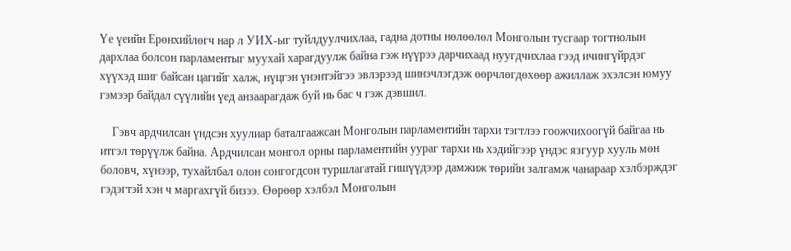Үе үеийн Ерөнхийлөгч нар л УИХ-ыг туйлдуулчихлаа, гадна дотны нөлөөлөл Монголын тусгаар тогтнолын дархлаа болсон парламентыг муухай харагдуулж байна гэж нүүрээ дарчихаад нуугдчихлаа гээд ичингүйрдэг хүүхэд шиг байсан цагийг халж, нүцгэн үнэнтэйгээ эвлэрээд шинэчлэгдэж өөрчлөгдөхөөр ажиллаж эхэлсэн юмуу гэмээр байдал сүүлийн үед анзаарагдаж буй нь бас ч гэж дэвшил.

    Гэвч ардчилсан үндсэн хуулиар баталгаажсан Монголын парламентийн тархи тэгтлээ гоожчихоогүй байгаа нь итгэл төрүүлж байна. Ардчилсан монгол орны парламентийн уураг тархи нь хэдийгээр үндэс язгуур хууль мөн боловч, хүнээр, тухайлбал олон сонгогдсон туршлагатай гишүүдээр дамжиж төрийн залгамж чанараар хэлбэрждэг гэдэгтэй хэн ч маргахгүй бизээ. Өөрөөр хэлбэл Монголын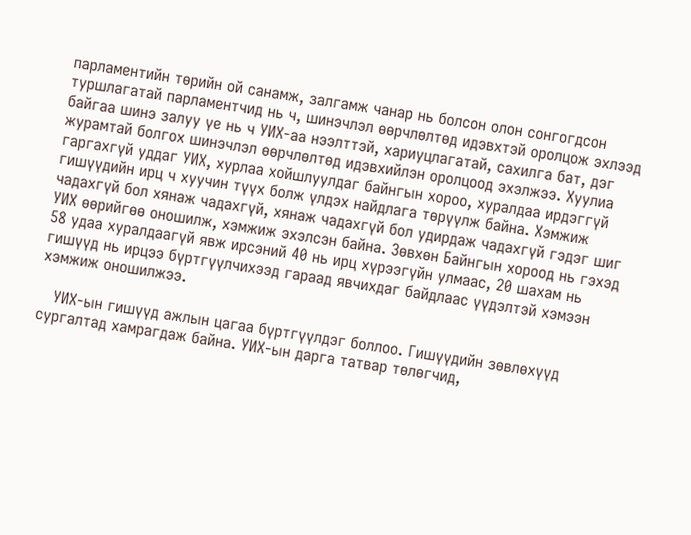парламентийн төрийн ой санамж, залгамж чанар нь болсон олон сонгогдсон туршлагатай парламентчид нь ч, шинэчлэл өөрчлөлтөд идэвхтэй оролцож эхлээд байгаа шинэ залуу үе нь ч УИХ-аа нээлттэй, хариуцлагатай, сахилга бат, дэг журамтай болгох шинэчлэл өөрчлөлтөд идэвхийлэн оролцоод эхэлжээ. Хуулиа гаргахгүй уддаг УИХ, хурлаа хойшлуулдаг байнгын хороо, хуралдаа ирдэггүй гишүүдийн ирц ч хуучин түүх болж үлдэх найдлага төрүүлж байна. Хэмжиж чадахгүй бол хянаж чадахгүй, хянаж чадахгүй бол удирдаж чадахгүй гэдэг шиг УИХ өөрийгөө оношилж, хэмжиж эхэлсэн байна. Зөвхөн Байнгын хороод нь гэхэд 58 удаа хуралдаагүй явж ирсэний 40 нь ирц хүрээгүйн улмаас, 20 шахам нь гишүүд нь ирцээ бүртгүүлчихээд гараад явчихдаг байдлаас үүдэлтэй хэмээн хэмжиж оношилжээ.

   УИХ-ын гишүүд ажлын цагаа бүртгүүлдэг боллоо. Гишүүдийн зөвлөхүүд сургалтад хамрагдаж байна. УИХ-ын дарга татвар төлөгчид,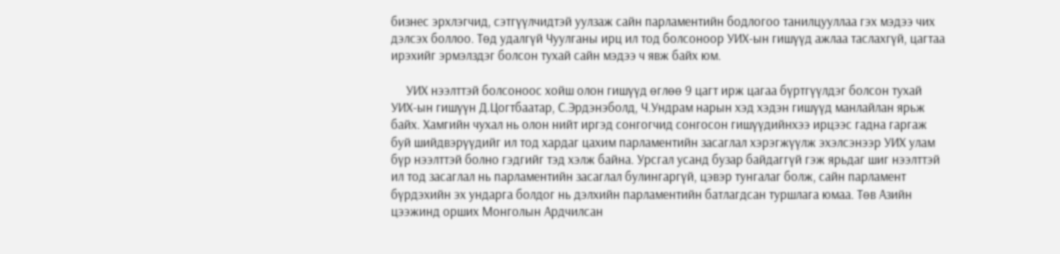бизнес эрхлэгчид, сэтгүүлчидтэй уулзаж сайн парламентийн бодлогоо танилцууллаа гэх мэдээ чих дэлсэх боллоо. Төд удалгүй Чуулганы ирц ил тод болсоноор УИХ-ын гишүүд ажлаа таслахгүй, цагтаа ирэхийг эрмэлздэг болсон тухай сайн мэдээ ч явж байх юм.

     УИХ нээлттэй болсоноос хойш олон гишүүд өглөө 9 цагт ирж цагаа бүртгүүлдэг болсон тухай УИХ-ын гишүүн Д.Цогтбаатар, С.Эрдэнэболд, Ч.Ундрам нарын хэд хэдэн гишүүд манлайлан ярьж байх. Хамгийн чухал нь олон нийт иргэд сонгогчид сонгосон гишүүдийнхээ ирцээс гадна гаргаж буй шийдвэрүүдийг ил тод хардаг цахим парламентийн засаглал хэрэгжүүлж эхэлсэнээр УИХ улам бүр нээлттэй болно гэдгийг тэд хэлж байна. Урсгал усанд бузар байдаггүй гэж ярьдаг шиг нээлттэй ил тод засаглал нь парламентийн засаглал булингаргүй, цэвэр тунгалаг болж, сайн парламент бүрдэхийн эх ундарга болдог нь дэлхийн парламентийн батлагдсан туршлага юмаа. Төв Азийн цээжинд орших Монголын Ардчилсан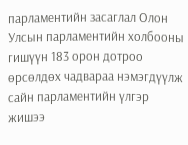парламентийн засаглал Олон Улсын парламентийн холбооны гишүүн 183 орон дотроо өрсөлдөх чадвараа нэмэгдүүлж сайн парламентийн үлгэр жишээ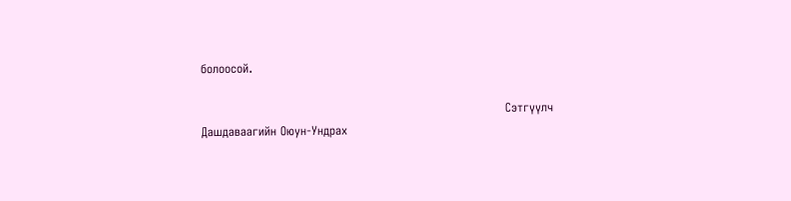болоосой.

                                                                            Сэтгүүлч Дашдаваагийн Оюун-Ундрах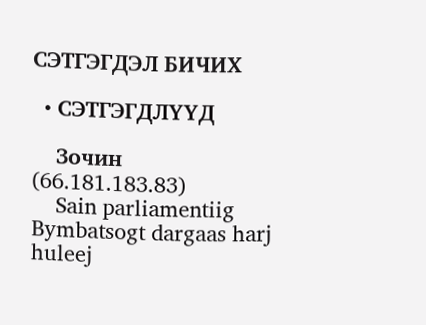СЭТГЭГДЭЛ БИЧИХ

  • СЭТГЭГДЛҮҮД

    Зочин (66.181.183.83)
    Sain parliamentiig Bymbatsogt dargaas harj huleej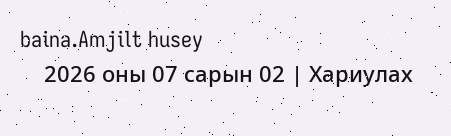baina.Amjilt husey
    2026 оны 07 сарын 02 | Хариулах